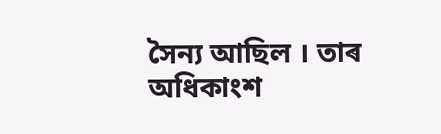সৈন্য আছিল । তাৰ অধিকাংশ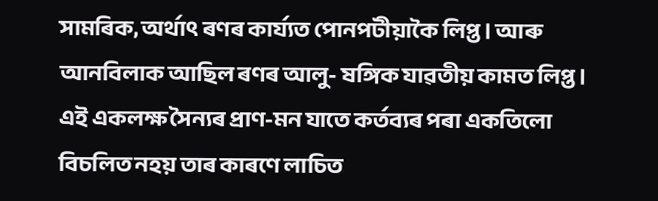সামৰিক, অর্থাৎ ৰণৰ কাৰ্য্যত পোনপটীয়াকৈ লিপ্ত । আৰু আনবিলাক আছিল ৰণৰ আলু- ষঙ্গিক যাৱতীয় কামত লিপ্ত। এই একলক্ষ সৈন্যৰ প্ৰাণ-মন যাতে কৰ্তব্যৰ পৰা একতিলো বিচলিত নহয় তাৰ কাৰণে লাচিত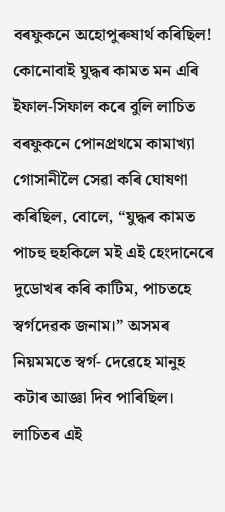বৰফুকনে অহোপুৰুষাৰ্থ কৰিছিল! কোনোবাই যুদ্ধৰ কামত মন এৰি ইফাল-সিফাল কৰে বুলি লাচিত বৰফুকনে পোনপ্ৰথমে কামাখ্যা গোসানীলৈ সেৱা কৰি ঘোষণা কৰিছিল, বোলে, “যুদ্ধৰ কামত পাচহু হুহকিলে মই এই হেংদানেৰে দুডোখৰ কৰি কাটিম, পাচতহে স্বৰ্গদেৱক জনাম।” অসমৰ নিয়মমতে স্বর্গ- দেৱেহে মানুহ কটাৰ আজ্ঞা দিব পাৰিছিল। লাচিতৰ এই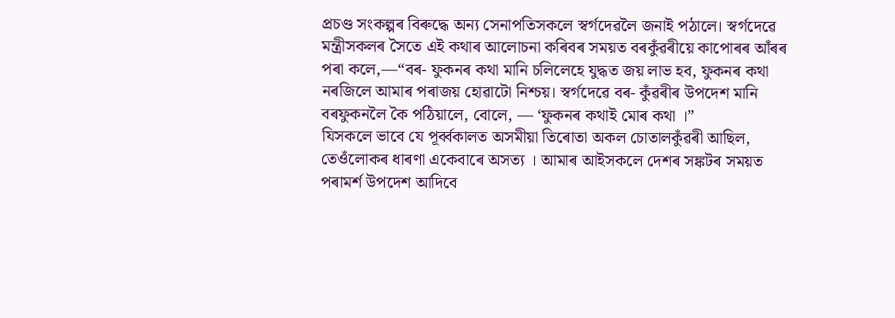প্রচণ্ড সংকল্পৰ বিৰুদ্ধে অন্য সেনাপতিসকলে স্বৰ্গদেৱলৈ জনাই পঠালে। স্বৰ্গদেৱে মন্ত্রীসকলৰ সৈতে এই কথাৰ আলোচনা কৰিবৰ সময়ত বৰকুঁৱৰীয়ে কাপোৰৰ আঁৰৰ পৰা কলে,—“বৰ- ফুকনৰ কথা মানি চলিলেহে যুদ্ধত জয় লাভ হব, ফুকনৰ কথা নৰজিলে আমাৰ পৰাজয় হোৱাটো নিশ্চয়। স্বৰ্গদেৱে বৰ- কুঁৱৰীৰ উপদেশ মানি বৰফুকনলৈ কৈ পঠিয়ালে, বোলে, — ‘ফুকনৰ কথাই মোৰ কথা ।”
যিসকলে ভাবে যে পূৰ্ব্বকালত অসমীয়া তিৰোতা অকল চোতালকুঁৱৰী আছিল, তেওঁলোকৰ ধাৰণা একেবাৰে অসত্য । আমাৰ আইসকলে দেশৰ সঙ্কটৰ সময়ত পৰামৰ্শ উপদেশ আদিবে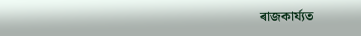ৰাজকাৰ্য্যত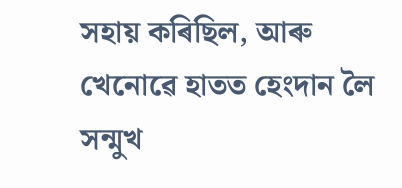সহায় কৰিছিল, আৰু খেনোৱে হাতত হেংদান লৈ সন্মুখ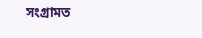সংগ্ৰামত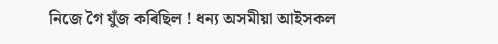নিজে গৈ যুঁজ কৰিছিল ! ধন্য অসমীয়া আইসকল